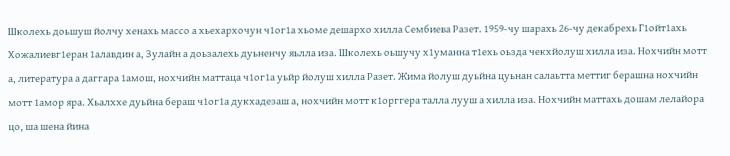Школехь доьшуш йолчу хенахь массо а хьехархочун ч1ог1а хьоме дешархо хилла Сембиева Разет. 1959-чу шарахь 26-чу декабрехь Г1ойт1ахь Хожалиевг1еран 1алавдин а, Зулайн а доьзалехь дуьненчу яьлла иза. Школехь оьшучу х1уманна т1ехь оьзда чекхйолуш хилла иза. Нохчийн мотт а, литература а даггара 1амош, нохчийн маттаца ч1ог1а уьйр йолуш хилла Разет. Жима йолуш дуьйна цуьнан салаьтта меттиг берашна нохчийн мотт 1амор яра. Хьалххе дуьйна бераш ч1ог1а дукхадезаш а, нохчийн мотт к1орггера талла лууш а хилла иза. Нохчийн маттахь дошам лелайора цо, ша шена йина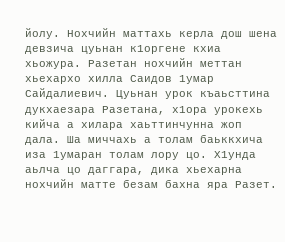йолу. Нохчийн маттахь керла дош шена девзича цуьнан к1оргене кхиа хьожура. Разетан нохчийн меттан хьехархо хилла Саидов 1умар Сайдалиевич. Цуьнан урок къаьсттина дукхаезара Разетана, х1ора урокехь кийча а хилара хаьттинчунна жоп дала. Ша миччахь а толам баьккхича иза 1умаран толам лору цо. Х1унда аьлча цо даггара, дика хьехарна нохчийн матте безам бахна яра Разет.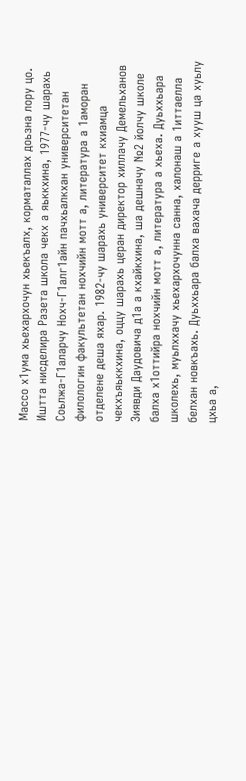Массо х1ума хьехархочун хьекъалх, корматаллах доьзна лору цо.
Иштта нисделира Разета школа чекх а яьккхина, 1977-чу шарахь Соьлжа-Г1аларчу Нохч-Г1алг1айн пачхьалкхан университетан филологин факультетан нохчийн мотт а, литература а 1аморан отделене деша яхар. 1982-чу шарахь университет кхиамца чекхъяьккхина, оццу шарахь церан директор хиллачу Демельханов Зиявди Даудовича д1а а кхайкхина, ша дешначу №2 йолчу школе балха х1оттийра нохчийн мотт а, литература а хьеха. Дуьххьара школехь, муьлххачу хьехархочунна санна, халонаш а 1иттаелла белхан новкъахь. Дуьххьара балха вахача дерриге а хууш ца хуьлу цхьа а,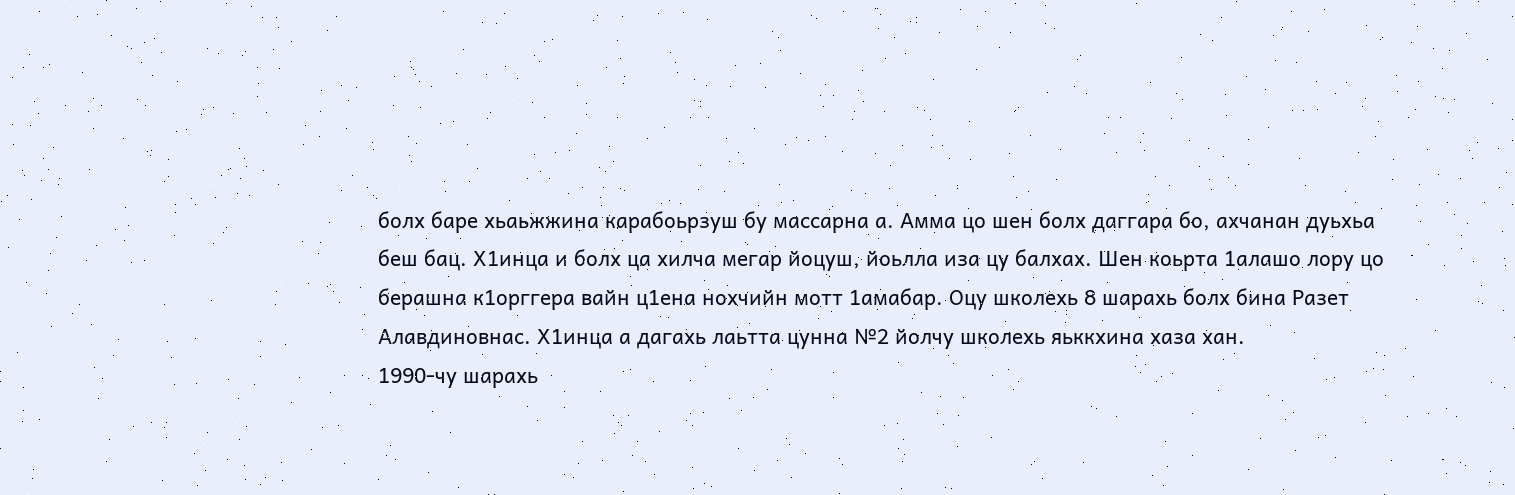болх баре хьаьжжина карабоьрзуш бу массарна а. Амма цо шен болх даггара бо, ахчанан дуьхьа беш бац. Х1инца и болх ца хилча мегар йоцуш, йоьлла иза цу балхах. Шен коьрта 1алашо лору цо берашна к1орггера вайн ц1ена нохчийн мотт 1амабар. Оцу школехь 8 шарахь болх бина Разет Алавдиновнас. Х1инца а дагахь лаьтта цунна №2 йолчу школехь яьккхина хаза хан.
1990-чу шарахь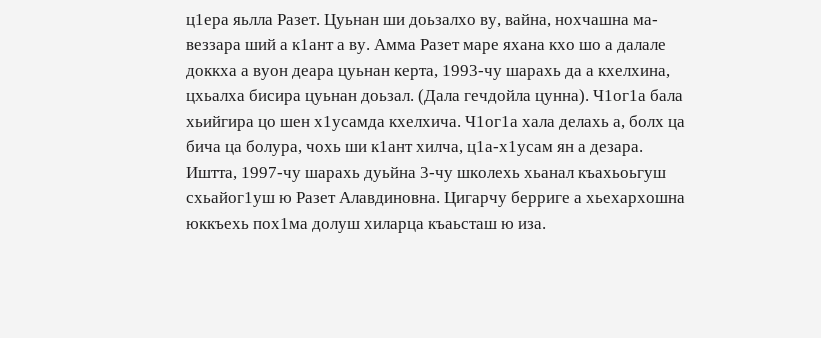ц1ера яьлла Разет. Цуьнан ши доьзалхо ву, вайна, нохчашна ма-веззара ший а к1ант а ву. Амма Разет маре яхана кхо шо а далале доккха а вуон деара цуьнан керта, 1993-чу шарахь да а кхелхина, цхьалха бисира цуьнан доьзал. (Дала гечдойла цунна). Ч1ог1а бала хьийгира цо шен х1усамда кхелхича. Ч1ог1а хала делахь а, болх ца бича ца болура, чохь ши к1ант хилча, ц1а-х1усам ян а дезара.
Иштта, 1997-чу шарахь дуьйна 3-чу школехь хьанал къахьоьгуш схьайог1уш ю Разет Алавдиновна. Цигарчу берриге а хьехархошна юккъехь пох1ма долуш хиларца къаьсташ ю иза.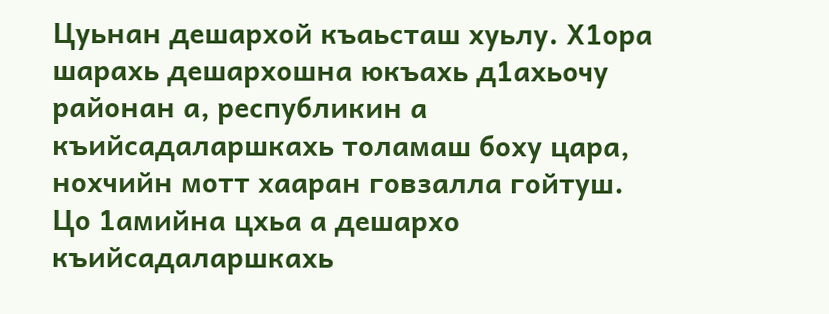Цуьнан дешархой къаьсташ хуьлу. Х1ора шарахь дешархошна юкъахь д1ахьочу районан а, республикин а къийсадаларшкахь толамаш боху цара, нохчийн мотт хааран говзалла гойтуш. Цо 1амийна цхьа а дешархо къийсадаларшкахь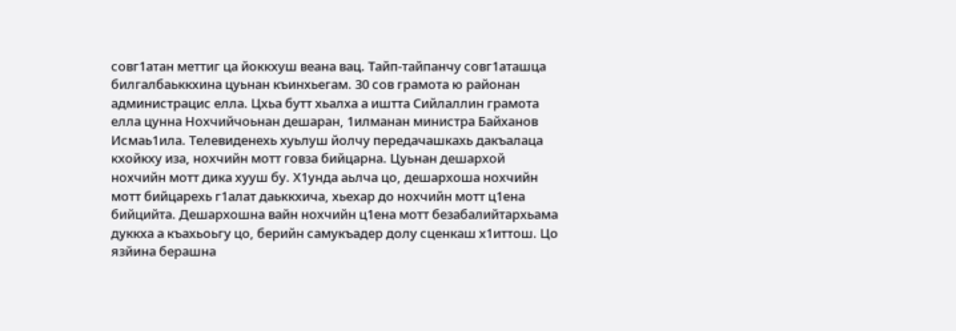совг1атан меттиг ца йоккхуш веана вац. Тайп-тайпанчу совг1аташца билгалбаьккхина цуьнан къинхьегам. 30 сов грамота ю районан администрацис елла. Цхьа бутт хьалха а иштта Сийлаллин грамота елла цунна Нохчийчоьнан дешаран, 1илманан министра Байханов Исмаь1ила. Телевиденехь хуьлуш йолчу передачашкахь дакъалаца кхойкху иза, нохчийн мотт говза бийцарна. Цуьнан дешархой нохчийн мотт дика хууш бу. Х1унда аьлча цо, дешархоша нохчийн мотт бийцарехь г1алат даьккхича, хьехар до нохчийн мотт ц1ена бийцийта. Дешархошна вайн нохчийн ц1ена мотт безабалийтархьама дуккха а къахьоьгу цо, берийн самукъадер долу сценкаш х1иттош. Цо язйина берашна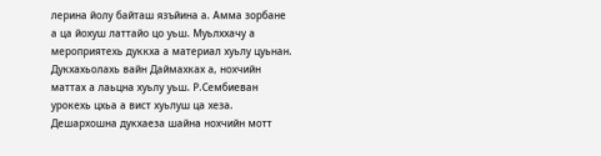лерина йолу байташ язъйина а. Амма зорбане а ца йохуш латтайо цо уьш. Муьлххачу а мероприятехь дуккха а материал хуьлу цуьнан. Дукхахьолахь вайн Даймахках а, нохчийн маттах а лаьцна хуьлу уьш. Р.Сембиеван урокехь цхьа а вист хуьлуш ца хеза. Дешархошна дукхаеза шайна нохчийн мотт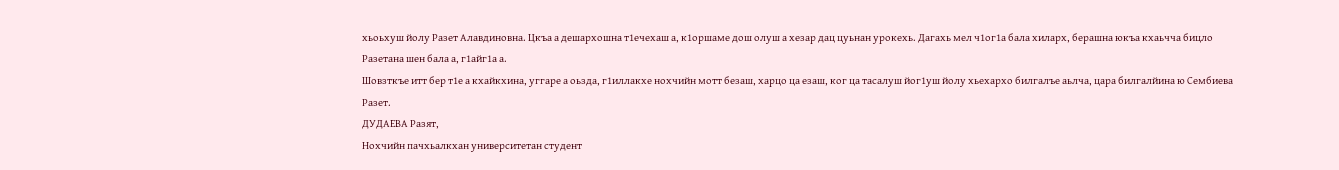хьоьхуш йолу Разет Алавдиновна. Цкъа а дешархошна т1ечехаш а, к1оршаме дош олуш а хезар дац цуьнан урокехь. Дагахь мел ч1ог1а бала хиларх, берашна юкъа кхаьчча бицло Разетана шен бала а, г1айг1а а.
Шовзткъе итт бер т1е а кхайкхина, уггаре а оьзда, г1иллакхе нохчийн мотт безаш, харцо ца езаш, ког ца тасалуш йог1уш йолу хьехархо билгалъе аьлча, цара билгалйина ю Сембиева Разет.
ДУДАЕВА Разят,
Нохчийн пачхьалкхан университетан студент